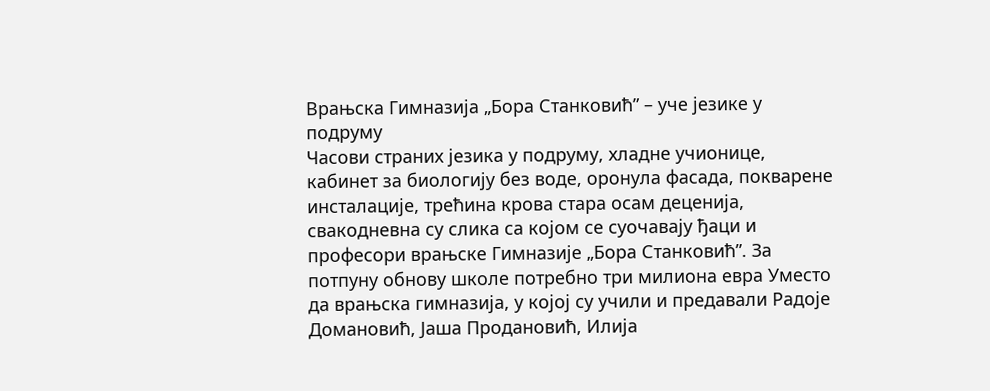Врањска Гимназија „Бора Станковић” – уче језике у подруму
Часови страних језика у подруму, хладне учионице, кабинет за биологију без воде, оронула фасада, покварене инсталације, трећина крова стара осам деценија, свакодневна су слика са којом се суочавају ђаци и професори врањске Гимназије „Бора Станковић”. За потпуну обнову школе потребно три милиона евра Уместо да врањска гимназија, у којој су учили и предавали Радоје Домановић, Јаша Продановић, Илија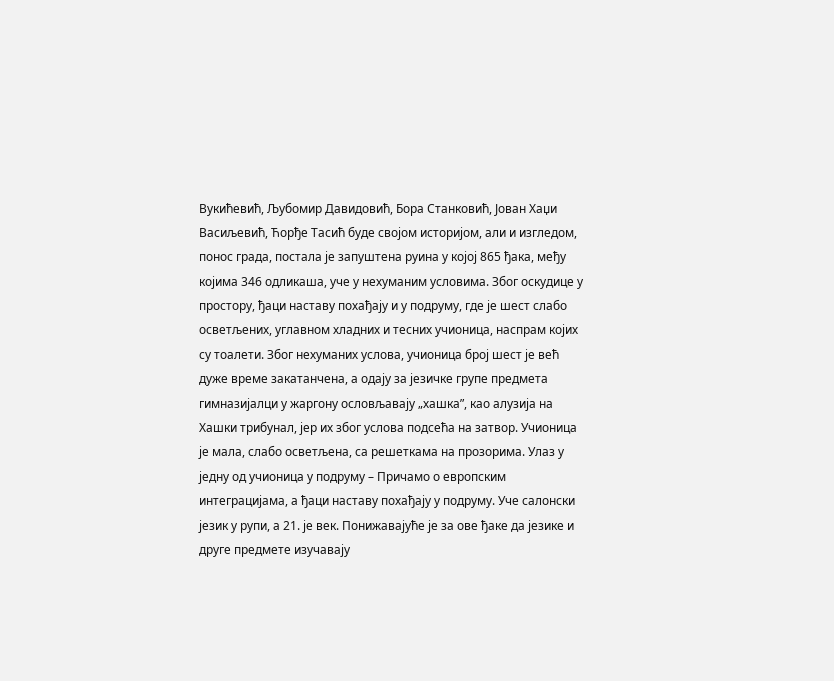Вукићевић, Љубомир Давидовић, Бора Станковић, Јован Хаџи Васиљевић, Ћорђе Тасић буде својом историјом, али и изгледом, понос града, постала је запуштена руина у којој 865 ђака, међу којима 346 одликаша, уче у нехуманим условима. Због оскудице у простору, ђаци наставу похађају и у подруму, где је шест слабо осветљених, углавном хладних и тесних учионица, наспрам којих су тоалети. Због нехуманих услова, учионица број шест је већ дуже време закатанчена, а одају за језичке групе предмета гимназијалци у жаргону ословљавају „хашка”, као алузија на Хашки трибунал, јер их због услова подсећа на затвор. Учионица је мала, слабо осветљена, са решеткама на прозорима. Улаз у једну од учионица у подруму – Причамо о европским интеграцијама, а ђаци наставу похађају у подруму. Уче салонски језик у рупи, а 21. је век. Понижавајуће је за ове ђаке да језике и друге предмете изучавају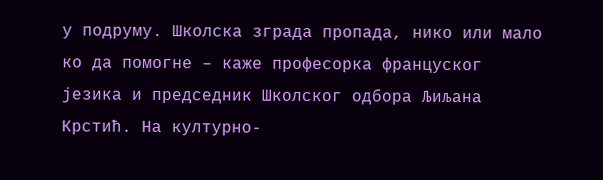у подруму. Школска зграда пропада, нико или мало ко да помогне – каже професорка француског језика и председник Школског одбора Љиљана Крстић. На културно-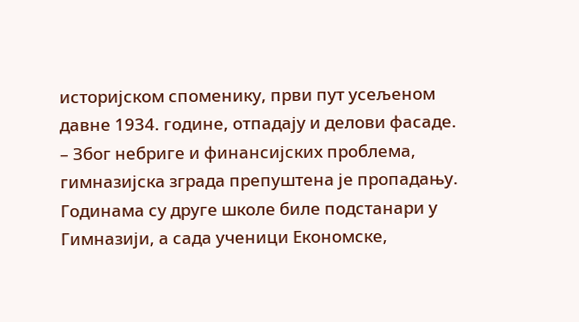историјском споменику, први пут усељеном давне 1934. године, отпадају и делови фасаде. – Због небриге и финансијских проблема, гимназијска зграда препуштена је пропадању. Годинама су друге школе биле подстанари у Гимназији, а сада ученици Економске,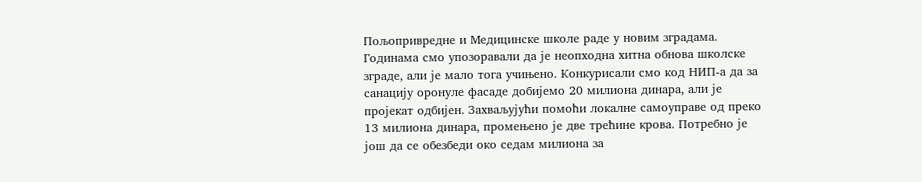Пољопривредне и Медицинске школе раде у новим зградама. Годинама смо упозоравали да је неопходна хитна обнова школске зграде, али је мало тога учињено. Конкурисали смо код НИП-а да за санацију оронуле фасаде добијемо 20 милиона динара, али је пројекат одбијен. Захваљујући помоћи локалне самоуправе од преко 13 милиона динара, промењено је две трећине крова. Потребно је још да се обезбеди око седам милиона за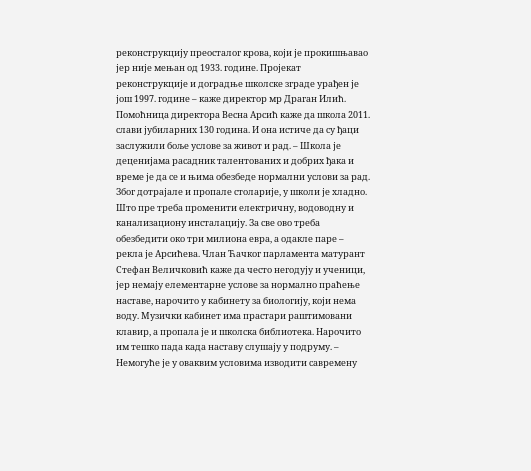реконструкцију преосталог крова, који је прокишњавао јер није мењан од 1933. године. Пројекат реконструкције и доградње школске зграде урађен је још 1997. године – каже директор мр Драган Илић. Помоћница директора Весна Aрсић каже да школа 2011. слави јубиларних 130 година. И она истиче да су ђаци заслужили боље услове за живот и рад. – Школа је деценијама расадник талентованих и добрих ђака и време је да се и њима обезбеде нормални услови за рад. Због дотрајале и пропале столарије, у школи је хладно. Што пре треба променити електричну, водоводну и канализациону инсталацију. За све ово треба обезбедити око три милиона евра, а одакле паре – рекла је Aрсићева. Члан Ћачког парламента матурант Стефан Величковић каже да често негодују и ученици, јер немају елементарне услове за нормално праћење наставе, нарочито у кабинету за биологију, који нема воду. Музички кабинет има прастари раштимовани клавир, а пропала је и школска библиотека. Нарочито им тешко пада када наставу слушају у подруму. – Немогуће је у оваквим условима изводити савремену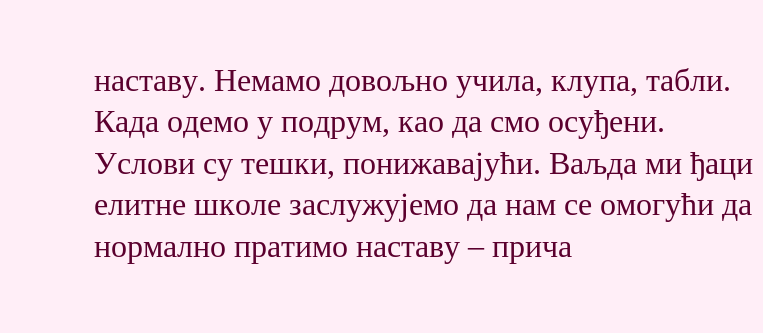наставу. Немамо довољно учила, клупа, табли. Када одемо у подрум, као да смо осуђени. Услови су тешки, понижавајући. Ваљда ми ђаци елитне школе заслужујемо да нам се омогући да нормално пратимо наставу – прича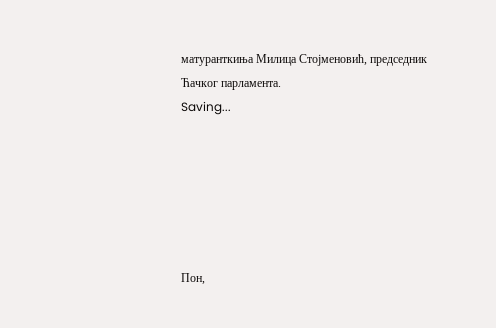матуранткиња Милица Стојменовић, председник Ћачког парламента.
Saving...






Пон,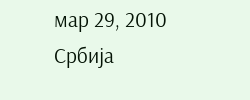мар 29, 2010
Србија